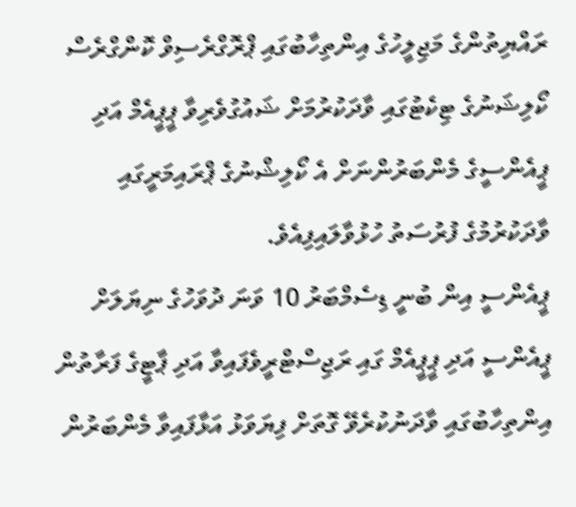ރައްޔިތުންގެ މަޖިލީހުގެ އިންތިހާބުގައި ޕްރޮގްރެސިވް ކޮންގްރެސް ކޯލިޝަނުގެ ޓިކެޓުގައި ވާދަކުރުމަށް ޝައުގުވެރިވާ ޕީޕީއެމް އަދި ޕީއެންސީގެ މެންބަރުންނަށް އެ ކޯލިޝްނުގެ ޕްރައިމަރީގައި ވާދަކުރުމުގެ ފުރުސަތު ހުޅުވާލައިފިއެވެ.
ޕީއެންސީ އިން ބުނީ ޑިސެމްބަރު 10 ވަނަ ދުވަހުގެ ނިޔަލަށް ޕީއެންސީ އަދި ޕީޕީއެމް ގައި ރަޖިސްޓްރީވެފައިވާ އަދި ޕާޓީގެ ފަރާތުން އިންތިހާބުގައި ވާދަނުކުރެވޭ ގޮތަށް ފިޔަވަޅު އަޅާފައިވާ މެންބަރުން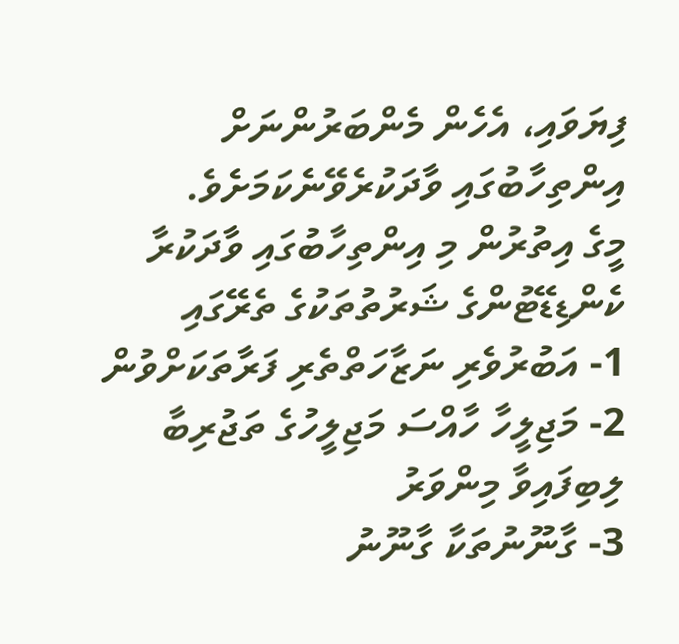ފިޔަވައި، އެހެން މެންބަރުންނަށް އިންތިހާބުގައި ވާދަކުރެވޭނެކަމަށެވެ.
މީގެ އިތުރުން މި އިންތިހާބުގައި ވާދަކުރާ ކެންޑިޑޭޓުންގެ ޝަރުތުތަކުގެ ތެރޭގައި
1- އަބުރުވެރި ނަޒާހަތްތެރި ފަރާތަކަށްވުން
2- މަޖިލީހާ ހާއްސަ މަޖިލީހުގެ ތަޖުރިބާ ލިބިފައިވާ މިންވަރު
3- ގާނޫނުތަކާ ގާނޫނު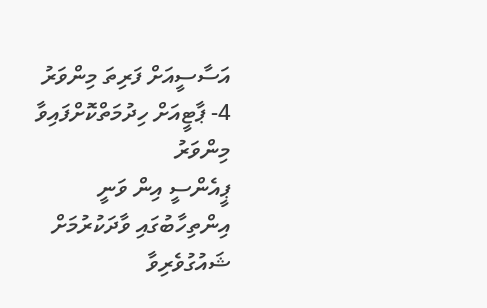އަސާސީއަށް ފަރިތަ މިންވަރު
4- ޕާޓީއަށް ހިދުމަތްކޮށްފައިވާ މިންވަރު
ޕީއެންސީ އިން ވަނީ އިންތިހާބުގައި ވާދަކުރުމަށް ޝައުގުވެރިވާ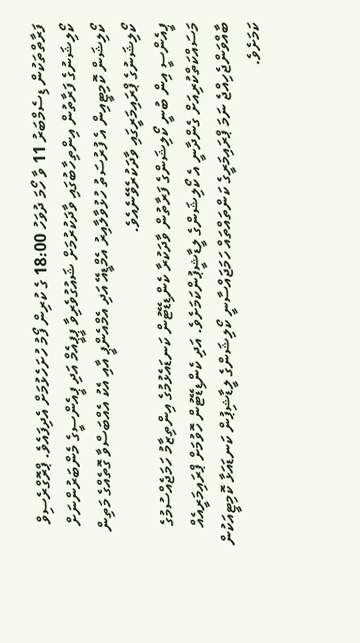ފަރާތްތަކުން ޑިސެމްބަރު 11 ވާ ހޯމަ ދުވަހު 18:00 ގެ ކުރިން ފޯމު ހުށަހެޅުމަށް އެދިފައެވެ. ޕްރޮގްރެސިވް ކޯލިޝަނުގެ ފަރާތުން އިންތިހާބުގައި ވާދަކުރުމަށް ޝައުގުވެރިވާ ޕީޕީއެމް އަދި ޕީއެންސީގެ މެންބަރުންނަށް ކޯލިޝަން ކޮމިޓީއިން އެ ފުރުސަތު ހުޅުވާލާއިރު އެމްޑީއޭ އަދި އެމްއެންޕީ އާއި އެކު އެއްބަސްވާ ގޮތެއްގެ މަތިން ކޯލިޝަނުގެ ޕްރައިމަރީގައި ވާދަކުރެވޭނެއެވެ.
ޕީއެންސީ އިން ބުނީ ކޯލިޝަންގެ ފަރާތުން ވާދަކުރާ ކެންޑިޑޭޓުން ކަނޑައެޅުމުގެ އިންތިޒާމު ހަމަޖެއްސުމުގެ މަސައްކަތްކުރިއަށް ގެންދާނީ އެ ކޯލިޝަންގެ ލީޑާޝީޕުންކަމަށެވެ. އަދި ކެންޑިޑޭޓުން ހޮވުމަށް ޕްރައިމަރީއެއް ބާއްވަންޖެހިއްޖެ ނަމަ ޕްރައިމަރީގެ ކަންތައްތައް ހަމަޖައްސާނީ ކޯލިޝަންގެ ލީޑާޝިޕުން ކަނޑައަޅާ ކޮމިޓީއަކުން ކަމަށެވެ.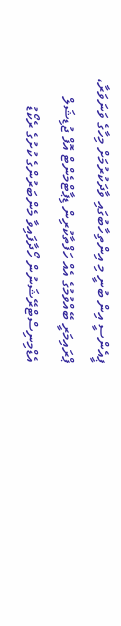ޕީއެންސީ އިން ބުނީ މި އިންތިހާބުގައި ވާދަކުރުމަށް މިހާގެ ވަނަވަރާ، ޕްރައިމަރީ ބޭއްވުމުގެ އެއް ހަފްތާކުރިން ޑިޕާޓްމެންޓް އޮފް ޖުޑިޝަލް އެޑްމިނިސްޓްރޭޝަނުން ހޯދާފައިވާ މެންބަރުންގެ ކުށުގެ ރެކޯޑު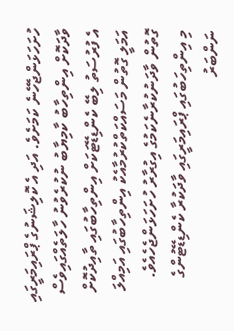ހުށަހަޅަންޖެހޭނެ ކަމަށެވެ. އަދި އެ ކޮލިޝަނުގެ ޕްރައިމަރީގައި ވާދަކޮށް އިންތިހާބު ކާމިޔާބު ނުކުރެވުނު ހާލަތެއްގައިވެސް އެ ފުރުސަތު ލިބޭ ކެންޑިޑޭޓަކަށް އިންތިހާބުގައި ތާއިދުކޮށް އަމަލީ ގޮތުން މަސައްކަތްކުރުމާއެކު އިންތިހާބުގައި އަމިއްލަ ގޮތުން ވާދަނުކުރާނެކަމުގެ އިގުރާރު ހުށަހަޅަންޖެހެއެވެ.
މި އިންތިހަބުގައި ޕްރައިމަރީގައި ވާދަކުރާ ކެންޑިޑޭޓުންގެ ނަންބަރު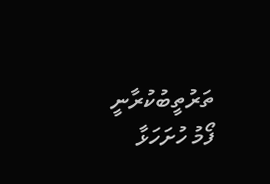ތަރުތީބުކުރާނީ ފޯމު ހުށަހަޅާ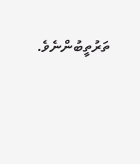ތަރުތީބުންނެވެ.